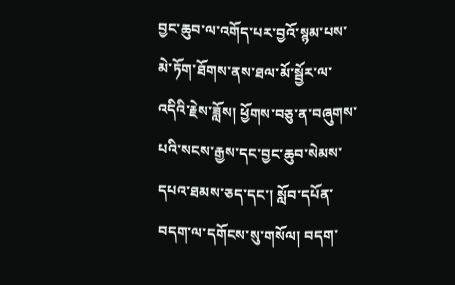བྱང་ཆུབ་ལ་འགོད་པར་བྱའོ་སྙམ་པས་མེ་ཏོག་ཐོགས་ནས་ཐལ་མོ་སྦྱོར་ལ་འདིའི་རྗེས་ཟློས། ཕྱོགས་བཅུ་ན་བཞུགས་པའི་སངས་རྒྱས་དང་བྱང་ཆུབ་སེམས་དཔའ་ཐམས་ཅད་དང་། སློབ་དཔོན་བདག་ལ་དགོངས་སུ་གསོལ། བདག་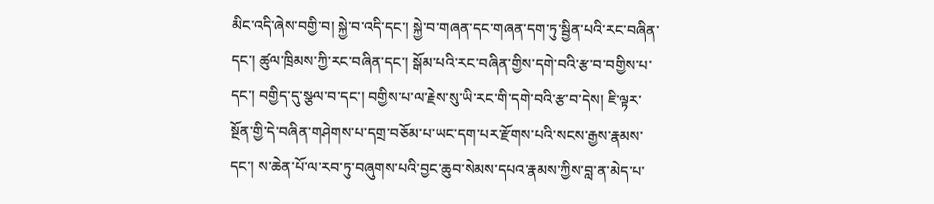མིང་འདི་ཞེས་བགྱི་བ། སྐྱེ་བ་འདི་དང་། སྐྱེ་བ་གཞན་དང་གཞན་དག་ཏུ་སྦྱིན་པའི་རང་བཞིན་དང་། ཚུལ་ཁྲིམས་ཀྱི་རང་བཞིན་དང་། སྒོམ་པའི་རང་བཞིན་གྱིས་དགེ་བའི་རྩ་བ་བགྱིས་པ་དང་། བགྱིད་དུ་སྩལ་བ་དང་། བགྱིས་པ་ལ་རྗེས་སུ་ཡི་རང་གི་དགེ་བའི་རྩ་བ་དེས། ཇི་ལྟར་སྔོན་གྱི་དེ་བཞིན་གཤེགས་པ་དགྲ་བཅོམ་པ་ཡང་དག་པར་རྫོགས་པའི་སངས་རྒྱས་རྣམས་དང་། ས་ཆེན་པོ་ལ་རབ་ཏུ་བཞུགས་པའི་བྱང་ཆུབ་སེམས་དཔའ་རྣམས་ཀྱིས་བླ་ན་མེད་པ་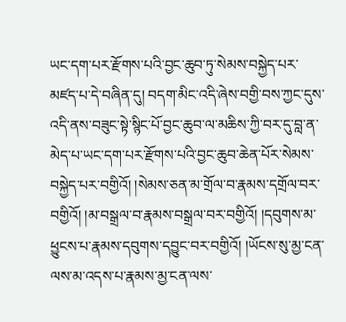ཡང་དག་པར་རྫོགས་པའི་བྱང་ཆུབ་ཏུ་སེམས་བསྐྱེད་པར་མཛད་པ་དེ་བཞིན་དུ། བདག་མིང་འདི་ཞེས་བགྱི་བས་ཀྱང་དུས་འདི་ནས་བཟུང་སྟེ་སྙིང་པོ་བྱང་ཆུབ་ལ་མཆིས་ཀྱི་བར་དུ་བླ་ན་མེད་པ་ཡང་དག་པར་རྫོགས་པའི་བྱང་ཆུབ་ཆེན་པོར་སེམས་བསྐྱེད་པར་བགྱིའོ། །སེམས་ཅན་མ་གྲོལ་བ་རྣམས་དགྲོལ་བར་བགྱིའོ། །མ་བསྒྲལ་བ་རྣམས་བསྒྲལ་བར་བགྱིའོ། །དབུགས་མ་ཕྱུངས་པ་རྣམས་དབུགས་དབྱུང་བར་བགྱིའོ། །ཡོངས་སུ་མྱ་ངན་ལས་མ་འདས་པ་རྣམས་མྱ་ངན་ལས་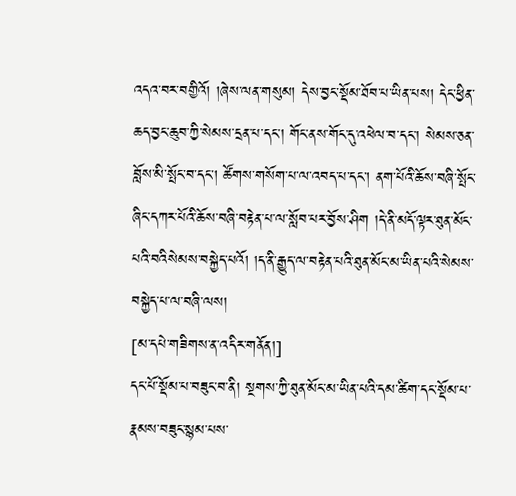འདའ་བར་བགྱིའོ། །ཞེས་ལན་གསུམ། དེས་བྱང་སྡོམ་ཐོབ་པ་ཡིན་པས། དེང་ཕྱིན་ཆད་བྱང་ཆུབ་ཀྱི་སེམས་དྲན་པ་དང་། གོང་ནས་གོང་དུ་འཕེལ་བ་དང་། སེམས་ཅན་བློས་མི་སྤོང་བ་དང་། ཚོགས་གསོག་པ་ལ་འབད་པ་དང་། ནག་པོའི་ཆོས་བཞི་སྤོང་ཞིང་དཀར་པོའི་ཆོས་བཞི་བརྟེན་པ་ལ་སློབ་པར་བྱོས་ཤིག །དེ་ནི་མདོ་ལྟར་ཐུན་མོང་པའི་བའིསེམས་བསྐྱེད་པའོ། །ད་ནི་རྒྱུད་ལ་བརྟེན་པའི་ཐུན་མོང་མ་ཡིན་པའི་སེམས་བསྐྱེད་པ་ལ་བཞི་ལས།
[མ་དཔེ་གཟིགས་ན་འདིར་གནོན།]
དང་པོ་སྡོམ་པ་བཟུང་བ་ནི། སྔགས་ཀྱི་ཐུན་མོང་མ་ཡིན་པའི་དམ་ཚིག་དང་སྡོམ་པ་རྣམས་བཟུང་སྙམ་པས་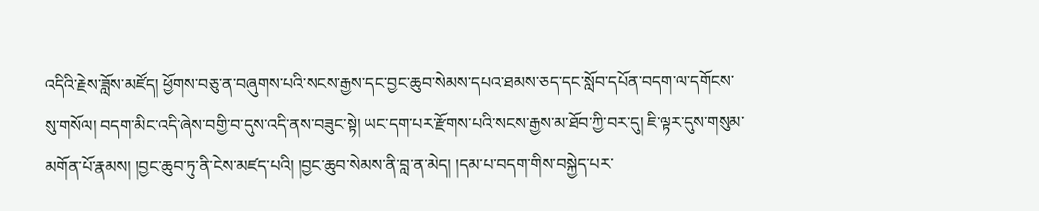འདིའི་རྗེས་ཟློས་མཛོད། ཕྱོགས་བཅུ་ན་བཞུགས་པའི་སངས་རྒྱས་དང་བྱང་ཆུབ་སེམས་དཔའ་ཐམས་ཅད་དང་སློབ་དཔོན་བདག་ལ་དགོངས་སུ་གསོལ། བདག་མིང་འདི་ཞེས་བགྱི་བ་དུས་འདི་ནས་བཟུང་སྟེ། ཡང་དག་པར་རྫོགས་པའི་སངས་རྒྱས་མ་ཐོབ་ཀྱི་བར་དུ། ཇི་ལྟར་དུས་གསུམ་མགོན་པོ་རྣམས། །བྱང་ཆུབ་ཏུ་ནི་ངེས་མཛད་པའི། །བྱང་ཆུབ་སེམས་ནི་བླ་ན་མེད། །དམ་པ་བདག་གིས་བསྐྱེད་པར་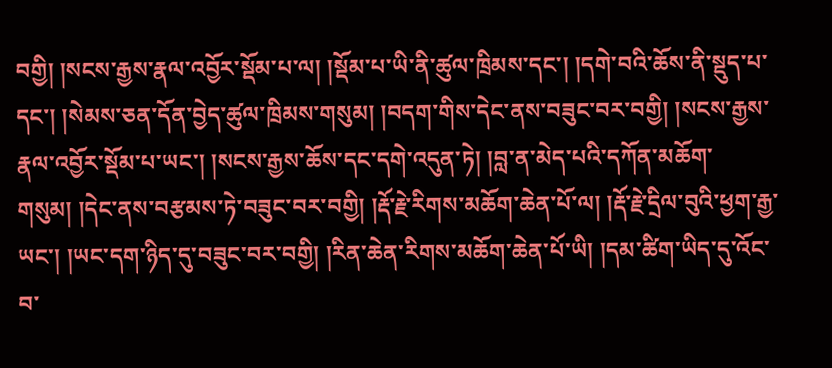བགྱི། །སངས་རྒྱས་རྣལ་འབྱོར་སྡོམ་པ་ལ། །སྡོམ་པ་ཡི་ནི་ཚུལ་ཁྲིམས་དང་། །དགེ་བའི་ཆོས་ནི་སྡུད་པ་དང་། །སེམས་ཅན་དོན་བྱེད་ཚུལ་ཁྲིམས་གསུམ། །བདག་གིས་དེང་ནས་བཟུང་བར་བགྱི། །སངས་རྒྱས་རྣལ་འབྱོར་སྡོམ་པ་ཡང་། །སངས་རྒྱས་ཆོས་དང་དགེ་འདུན་ཏེ། །བླ་ན་མེད་པའི་དཀོན་མཆོག་གསུམ། །དེང་ནས་བརྩམས་ཏེ་བཟུང་བར་བགྱི། །རྡོ་རྗེ་རིགས་མཆོག་ཆེན་པོ་ལ། །རྡོ་རྗེ་དྲིལ་བུའི་ཕྱག་རྒྱ་ཡང་། །ཡང་དག་ཉིད་དུ་བཟུང་བར་བགྱི། །རིན་ཆེན་རིགས་མཆོག་ཆེན་པོ་ཡི། །དམ་ཚིག་ཡིད་དུ་འོང་བ་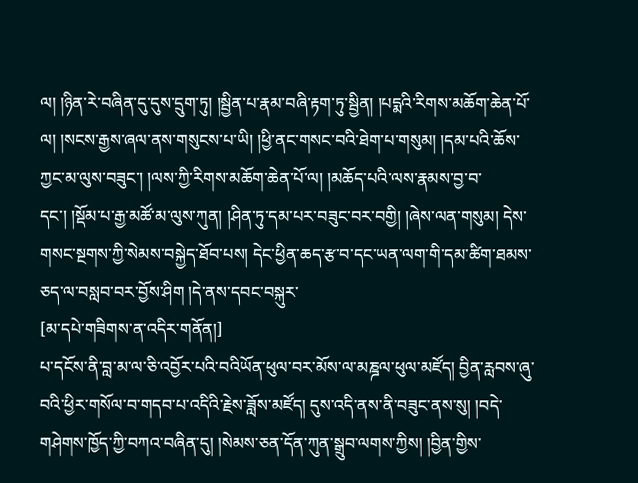ལ། །ཉིན་རེ་བཞིན་དུ་དུས་དྲུག་ཏུ། །སྦྱིན་པ་རྣམ་བཞི་རྟག་ཏུ་སྦྱིན། །པདྨའི་རིགས་མཆོག་ཆེན་པོ་ལ། །སངས་རྒྱས་ཞལ་ནས་གསུངས་པ་ཡི། །ཕྱི་ནང་གསང་བའི་ཐེག་པ་གསུམ། །དམ་པའི་ཆོས་ཀྱང་མ་ལུས་བཟུང་། །ལས་ཀྱི་རིགས་མཆོག་ཆེན་པོ་ལ། །མཆོད་པའི་ལས་རྣམས་བྱ་བ་དང་། །སྡོམ་པ་རྒྱ་མཚོ་མ་ལུས་ཀུན། །ཤིན་ཏུ་དམ་པར་བཟུང་བར་བགྱི། །ཞེས་ལན་གསུམ། དེས་གསང་སྔགས་ཀྱི་སེམས་བསྐྱེད་ཐོབ་པས། དེང་ཕྱིན་ཆད་རྩ་བ་དང་ཡན་ལག་གི་དམ་ཚིག་ཐམས་ཅད་ལ་བསླབ་བར་བྱོས་ཤིག །དེ་ནས་དབང་བསྐུར་
[མ་དཔེ་གཟིགས་ན་འདིར་གནོན།]
པ་དངོས་ནི་བླ་མ་ལ་ཅི་འབྱོར་པའི་བའིཡོན་ཕུལ་བར་མོས་ལ་མཎྜལ་ཕུལ་མཛོད། བྱིན་རླབས་ཞུ་བའི་ཕྱིར་གསོལ་བ་གདབ་པ་འདིའི་རྗེས་ཟློས་མཛོད། དུས་འདི་ནས་ནི་བཟུང་ནས་སུ། །བདེ་གཤེགས་ཁྱོད་ཀྱི་བཀའ་བཞིན་དུ། །སེམས་ཅན་དོན་ཀུན་སྒྲུབ་ལགས་ཀྱིས། །བྱིན་གྱིས་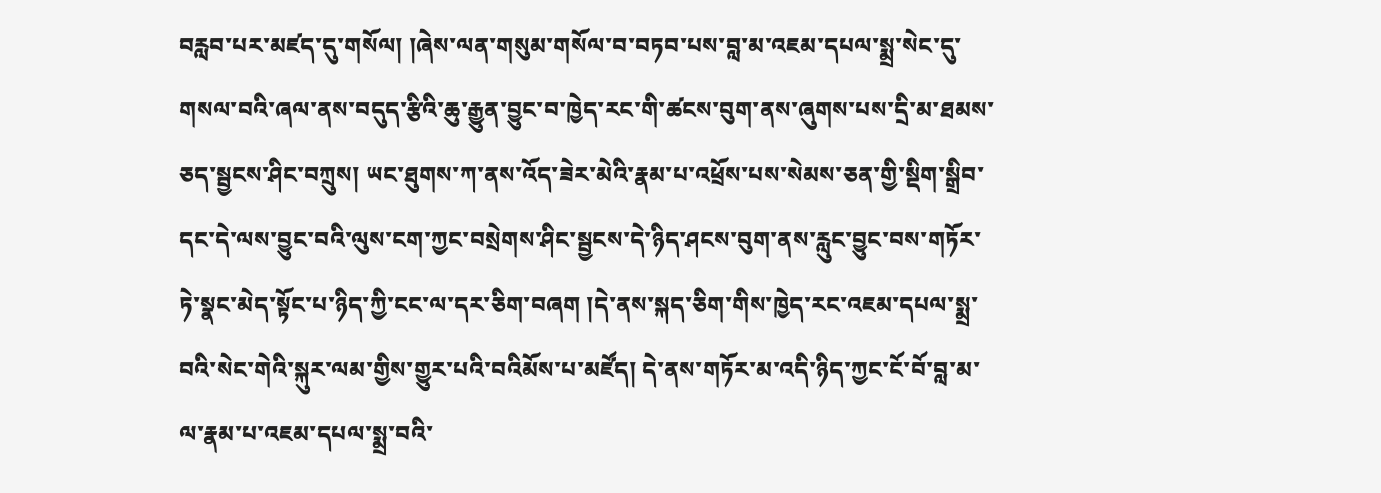བརླབ་པར་མཛད་དུ་གསོལ། །ཞེས་ལན་གསུམ་གསོལ་བ་བཏབ་པས་བླ་མ་འཇམ་དཔལ་སྨྲ་སེང་དུ་གསལ་བའི་ཞལ་ནས་བདུད་རྩིའི་ཆུ་རྒྱུན་བྱུང་བ་ཁྱེད་རང་གི་ཚངས་བུག་ནས་ཞུགས་པས་དྲི་མ་ཐམས་ཅད་སྦྱངས་ཤིང་བཀྲུས། ཡང་ཐུགས་ཀ་ནས་འོད་ཟེར་མེའི་རྣམ་པ་འཕྲོས་པས་སེམས་ཅན་གྱི་སྡིག་སྒྲིབ་དང་དེ་ལས་བྱུང་བའི་ལུས་ངག་ཀྱང་བསྲེགས་ཤིང་སྦྱངས་དེ་ཉིད་ཤངས་བུག་ནས་རླུང་བྱུང་བས་གཏོར་ཏེ་སྣང་མེད་སྟོང་པ་ཉིད་ཀྱི་ངང་ལ་དར་ཅིག་བཞག །དེ་ནས་སྐད་ཅིག་གིས་ཁྱེད་རང་འཇམ་དཔལ་སྨྲ་བའི་སེང་གེའི་སྐུར་ལམ་གྱིས་གྱུར་པའི་བའིམོས་པ་མཛོད། དེ་ནས་གཏོར་མ་འདི་ཉིད་ཀྱང་ངོ་བོ་བླ་མ་ལ་རྣམ་པ་འཇམ་དཔལ་སྨྲ་བའི་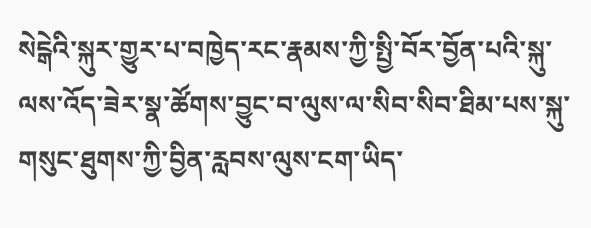སེངྒེའི་སྐུར་གྱུར་པ་བཁྱེད་རང་རྣམས་ཀྱི་སྤྱི་བོར་བྱོན་པའི་སྐུ་ལས་འོད་ཟེར་སྣ་ཚོགས་བྱུང་བ་ལུས་ལ་སིབ་སིབ་ཐིམ་པས་སྐུ་གསུང་ཐུགས་ཀྱི་བྱིན་རླབས་ལུས་ངག་ཡིད་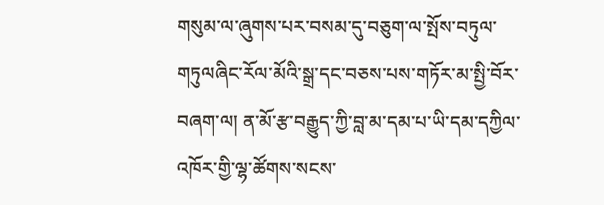གསུམ་ལ་ཞུགས་པར་བསམ་དུ་བཅུག་ལ་སྤོས་བཏུལ་གཏུལཞིང་རོལ་མོའི་སྒྲ་དང་བཅས་པས་གཏོར་མ་སྤྱི་བོར་བཞག་ལ། ན་མོ་རྩ་བརྒྱུད་ཀྱི་བླ་མ་དམ་པ་ཡི་དམ་དཀྱིལ་འཁོར་གྱི་ལྷ་ཚོགས་སངས་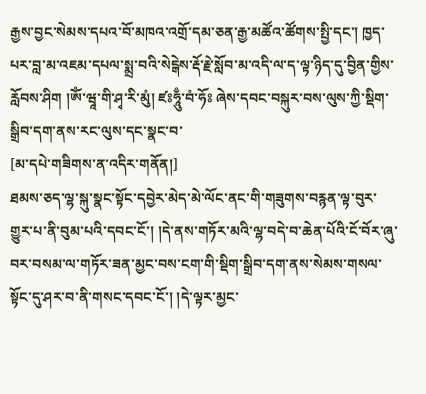རྒྱས་བྱང་སེམས་དཔའ་བོ་མཁའ་འགྲོ་དམ་ཅན་རྒྱ་མཚོའ་ཚོགས་སྤྱི་དང་། ཁྱད་པར་བླ་མ་འཇམ་དཔལ་སྨྲ་བའི་སེངྒེས་རྡོ་རྗེ་སློབ་མ་འདི་ལ་ད་ལྟ་ཉིད་དུ་བྱིན་གྱིས་རློབས་ཤིག །ༀ་ཝཱ་གི་ཤྭ་རི་མུཾ། ཛཿཧཱུྃ་བཾ་ཧོཿ ཞེས་དབང་བསྐུར་བས་ལུས་ཀྱི་སྡིག་སྒྲིབ་དག་ནས་རང་ལུས་དང་སྣང་བ་
[མ་དཔེ་གཟིགས་ན་འདིར་གནོན།]
ཐམས་ཅད་ལྷ་སྐུ་སྣང་སྟོང་དབྱེར་མེད་མེ་ལོང་ནང་གི་གཟུགས་བརྙན་ལྟ་བུར་གྱུར་པ་ནི་བུམ་པའི་དབང་ངོ་། །དེ་ནས་གཏོར་མའི་ལྷ་བདེ་བ་ཆེན་པོའི་ངོ་བོར་ཞུ་བར་བསམ་ལ་གཏོར་ཟན་མྱང་བས་ངག་གི་སྡིག་སྒྲིབ་དག་ནས་སེམས་གསལ་སྟོང་དུ་ཤར་བ་ནི་གསང་དབང་ངོ་། །དེ་ལྟར་མྱང་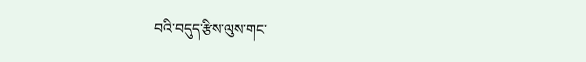བའི་བདུད་རྩིས་ལུས་གང་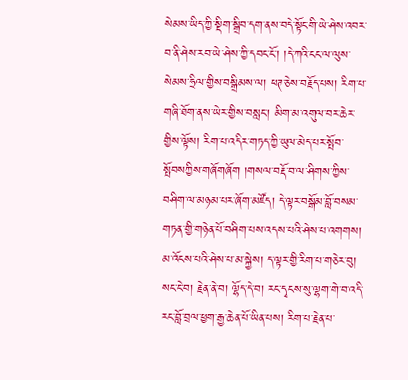སེམས་ཡིད་ཀྱི་སྡིག་སྒྲིབ་དག་ནས་བདེ་སྟོང་གི་ཡེ་ཤེས་འབར་བ་ནི་ཤེས་རབ་ཡེ་ཤེས་ཀྱི་དབང་ངོ་། །དེ་ཀའི་ངང་ལ་ལུས་སེམས་ཧྲིལ་གྱིས་བསྒྲིམས་ལ། ཕཊ་ཅེས་བརྗོད་པས། རིག་པ་གཞི་ཐོག་ནས་ཡེར་གྱིས་བསླང་། མིག་མ་འགུལ་བར་ཆེར་གྱིས་ལྟོས། རིག་པ་འདིར་གཏད་ཀྱི་ཡུལ་མེད་པར་སྤོབ་སྤོབསཀྱིས་གཞོགཞོག །གསལ་བརྡོ་བ་ལ་ཤིགས་ཀྱིས་བཤིག་ལ་མཉམ་པར་ཞོག་མཛོད། དེ་ལྟར་བསྒོམ་བློ་བསམ་གཏན་གྱི་གཉེན་པོ་བཤིག་པས་འདས་པའི་ཤེས་པ་འགགས། མ་འོངས་པའི་ཤེས་པ་མ་སྐྱེས། ད་ལྟར་གྱི་རིག་པ་གཅེར་བུ། སང་ངེ་བ། རྗེན་ནེ་བ། ལྷོད་དེ་བ། རང་དྭངས་སུ་ལྷག་གེ་བ་འདི་རང་བློ་བྲལ་ཕྱག་རྒྱ་ཆེན་པོ་ཡིན་པས། རིག་པ་རྗེན་པ་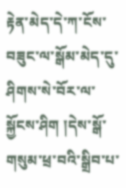རྟེན་མེད་དེ་ཀ་ངོས་བཟུང་ལ་སྒོམ་མེད་དུ་ཤིགས་སེ་བོར་ལ་སྐྱོངས་ཤིག །དེས་སྒོ་གསུམ་ཕྲ་བའི་སྒྲིབ་པ་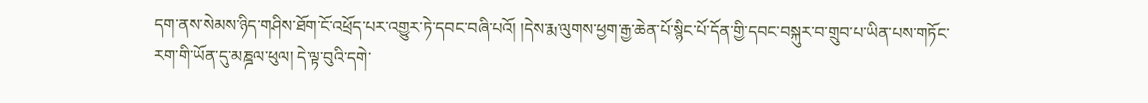དག་ནས་སེམས་ཉིད་གཤིས་ཐོག་ངོ་འཕྲོད་པར་འགྱུར་ཏེ་དབང་བཞི་པའོ། །དེས་རྨ་ལུགས་ཕྱག་རྒྱ་ཆེན་པོ་སྙིང་པོ་དོན་གྱི་དབང་བསྐུར་བ་གྲུབ་པ་ཡིན་པས་གཏོང་རག་གི་ཡོན་དུ་མཎྜལ་ཕུལ། དེ་ལྟ་བུའི་དགེ་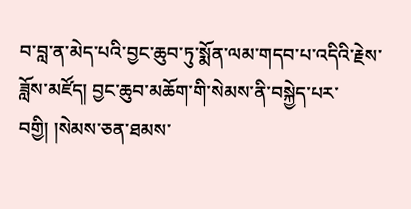བ་བླ་ན་མེད་པའི་བྱང་ཆུབ་ཏུ་སྨོན་ལམ་གདབ་པ་འདིའི་རྗེས་ཟློས་མཛོད། བྱང་ཆུབ་མཆོག་གི་སེམས་ནི་བསྐྱེད་པར་བགྱི། །སེམས་ཅན་ཐམས་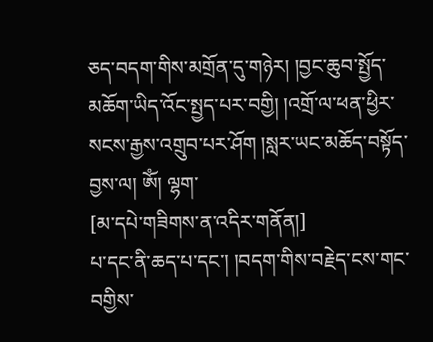ཅད་བདག་གིས་མགྲོན་དུ་གཉེར། །བྱང་ཆུབ་སྤྱོད་མཆོག་ཡིད་འོང་སྤྱད་པར་བགྱི། །འགྲོ་ལ་ཕན་ཕྱིར་སངས་རྒྱས་འགྲུབ་པར་ཤོག །སླར་ཡང་མཆོད་བསྟོད་བྱས་ལ། ༀ། ལྷག་
[མ་དཔེ་གཟིགས་ན་འདིར་གནོན།]
པ་དང་ནི་ཆད་པ་དང་། །བདག་གིས་བརྗེད་ངས་གང་བགྱིས་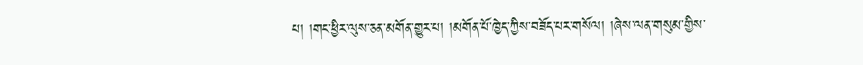པ། །གང་ཕྱིར་ལུས་ཅན་མགོན་གྱུར་པ། །མགོན་པོ་ཁྱེད་ཀྱིས་བཟོད་པར་གསོལ། །ཞེས་ལན་གསུམ་གྱིས་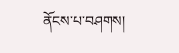ནོངས་པ་བཤགས།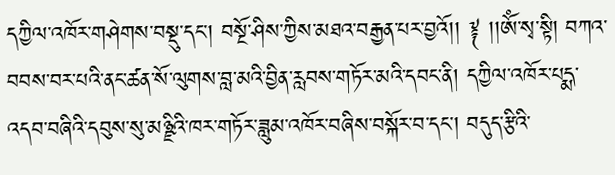དཀྱིལ་འཁོར་གཤེགས་བསྡུ་དང་། བསྔོ་ཤིས་ཀྱིས་མཐའ་བརྒྱན་པར་བྱའོ།། ༈ །།ༀ་སྭ་སྟི། བཀའ་བབས་བར་པའི་ནང་ཚན་སོ་ལུགས་བླ་མའི་བྱིན་རླབས་གཏོར་མའི་དབང་ནི། དཀྱིལ་འཁོར་པདྨ་འདབ་བཞིའི་དབུས་སུ་མཉྫིའི་ཁར་གཏོར་ཟླུམ་འཁོར་བཞིས་བསྐོར་བ་དང་། བདུད་རྩིའི་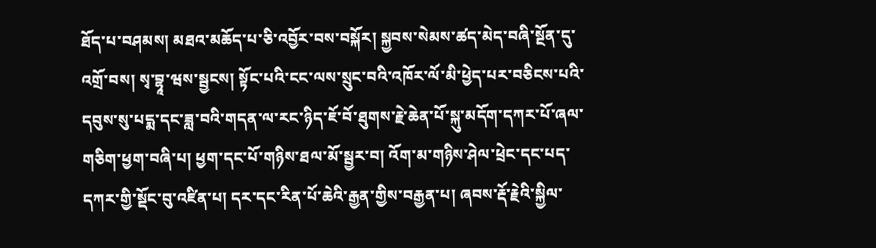ཐོད་པ་བཤམས། མཐའ་མཆོད་པ་ཅི་འབྱོར་བས་བསྐོར། སྐྱབས་སེམས་ཚད་མེད་བཞི་སྔོན་དུ་འགྲོ་བས། སྭ་བྷཱ་ཝས་སྦྱངས། སྟོང་པའི་ངང་ལས་སྲུང་བའི་འཁོར་ལོ་མི་ཕྱེད་པར་བཅིངས་པའི་དབུས་སུ་པདྨ་དང་ཟླ་བའི་གདན་ལ་རང་ཉིད་ཇོ་བོ་ཐུགས་རྗེ་ཆེན་པོ་སྐུ་མདོག་དཀར་པོ་ཞལ་གཅིག་ཕྱག་བཞི་པ། ཕྱག་དང་པོ་གཉིས་ཐལ་མོ་སྦྱར་བ། འོག་མ་གཉིས་ཤེལ་ཕྲེང་དང་པད་དཀར་གྱི་སྡོང་བུ་འཛིན་པ། དར་དང་རིན་པོ་ཆེའི་རྒྱན་གྱིས་བརྒྱན་པ། ཞབས་རྡོ་རྗེའི་སྐྱིལ་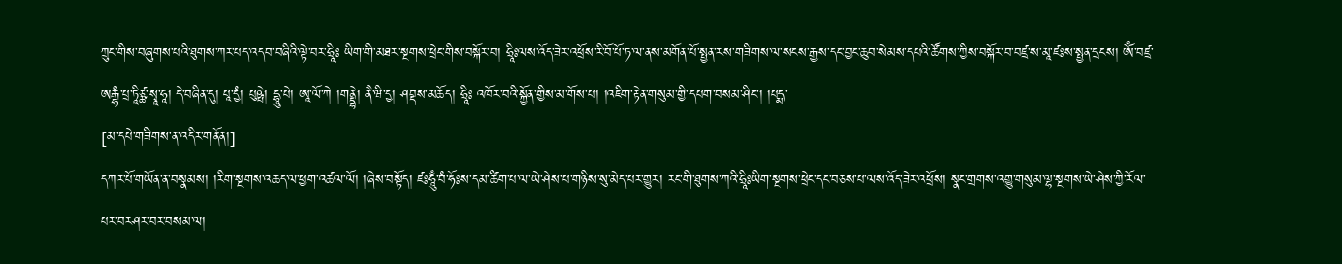ཀྲུང་གིས་བཞུགས་པའི་ཐུགས་ཀར་པད་འདབ་བཞིའི་ལྟེ་བར་ཧྲཱིཿ ཡིག་གི་མཐར་སྔགས་ཕྲེང་གིས་བསྐོར་བ། ཧྲཱིཿལས་འོད་ཟེར་འཕྲོས་རི་བོ་པོ་ཏ་ལ་ནས་མགོན་པོ་སྤྱན་རས་གཟིགས་ལ་སངས་རྒྱས་དང་བྱང་ཆུབ་སེམས་དཔའི་ཚོགས་ཀྱིས་བསྐོར་བ་བཛྲ་ས་མཱ་ཛཿས་སྤྱན་དྲངས། ༀ་བཛྲ་ཨརྒྷཾ་པྲ་ཏཱིཙྪ་སྭཱ་ཧཱ། དེ་བཞིན་དུ། པཱ་དྱཾ། པུཥྤེ། དྷཱུ་པེ། ཨཱ་ལོ་ཀེ །གནྡྷེ། ནཻ་ཝི་དྱ། ཤབྡས་མཆོད། ཧྲཱིཿ འཁོར་བའི་སྐྱོན་གྱིས་མ་གོས་པ། །འཇིག་རྟེན་གསུམ་གྱི་དཔག་བསམ་ཤིང་། །པདྨ་
[མ་དཔེ་གཟིགས་ན་འདིར་གནོན།]
དཀར་པོ་གཡོན་ན་བསྣམས། །རིག་སྔགས་འཆད་ལ་ཕྱག་འཚལ་ལོ། །ཞེས་བསྟོད། ཛཿཧཱུྃ་བཾ་ཧོཿས་དམ་ཚིག་པ་ལ་ཡེ་ཤེས་པ་གཉིས་སུ་མེད་པར་གྱུར། རང་གི་ཐུགས་ཀའི་ཧྲཱིཿཡིག་སྔགས་ཕྲེང་དང་བཅས་པ་ལས་འོད་ཟེར་འཕྲོས། སྣང་གྲགས་འགྱུ་གསུམ་ལྷ་སྔགས་ཡེ་ཤེས་ཀྱི་རོལ་པར་བརཤར་བར་བསམ་ལ།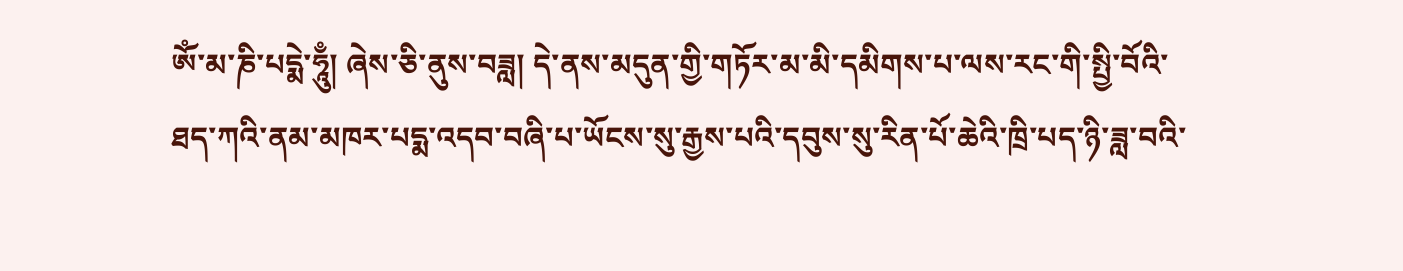ༀ་མ་ཎི་པདྨེ་ཧཱུྃ། ཞེས་ཅི་ནུས་བཟླ། དེ་ནས་མདུན་གྱི་གཏོར་མ་མི་དམིགས་པ་ལས་རང་གི་སྤྱི་བོའི་ཐད་ཀའི་ནམ་མཁར་པདྨ་འདབ་བཞི་པ་ཡོངས་སུ་རྒྱས་པའི་དབུས་སུ་རིན་པོ་ཆེའི་ཁྲི་པད་ཉི་ཟླ་བའི་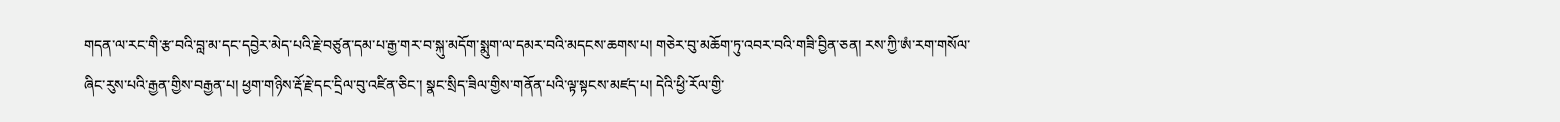གདན་ལ་རང་གི་རྩ་བའི་བླ་མ་དང་དབྱེར་མེད་པའི་རྗེ་བཙུན་དམ་པ་རྒྱ་གར་བ་སྐུ་མདོག་སྨུག་ལ་དམར་བའི་མདངས་ཆགས་པ། གཅེར་བུ་མཆོག་ཏུ་འབར་བའི་གཟི་བྱིན་ཅན། རས་ཀྱི་ཨཾ་རག་གསོལ་ཞིང་རུས་པའི་རྒྱན་གྱིས་བརྒྱན་པ། ཕྱག་གཉིས་རྡོ་རྗེ་དང་དྲིལ་བུ་འཛིན་ཅིང་། སྣང་སྲིད་ཟིལ་གྱིས་གནོན་པའི་ལྟ་སྟངས་མཛད་པ། དེའི་ཕྱི་རོལ་གྱི་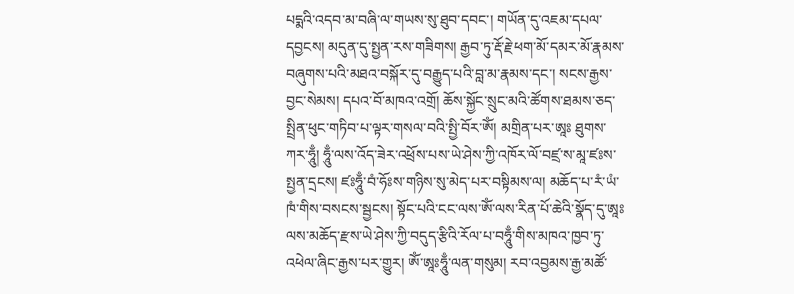པདྨའི་འདབ་མ་བཞི་ལ་གཡས་སུ་ཐུབ་དབང་། གཡོན་དུ་འཇམ་དཔལ་དབྱངས། མདུན་དུ་སྤྱན་རས་གཟིགས། རྒྱབ་ཏུ་རྡོ་རྗེ་ཕག་མོ་དམར་མོ་རྣམས་བཞུགས་པའི་མཐའ་བསྐོར་དུ་བརྒྱུད་པའི་བླ་མ་རྣམས་དང་། སངས་རྒྱས་བྱང་སེམས། དཔའ་བོ་མཁའ་འགྲོ། ཆོས་སྐྱོང་སྲུང་མའི་ཚོགས་ཐམས་ཅད་སྤྲིན་ཕུང་གཏིབ་པ་ལྟར་གསལ་བའི་སྤྱི་བོར་ༀ། མགྲིན་པར་ཨཱཿ ཐུགས་ཀར་ཧཱུྃ། ཧཱུྃ་ལས་འོད་ཟེར་འཕྲོས་པས་ཡེ་ཤེས་ཀྱི་འཁོར་ལོ་བཛྲ་ས་མཱ་ཛཿས་སྤྱན་དྲངས། ཛཿཧཱུྃ་བཾ་ཧོཿས་གཉིས་སུ་མེད་པར་བསྟིམས་ལ། མཆོད་པ་རཾ་ཡཾ་ཁཾ་གིས་བསངས་སྦྱངས། སྟོང་པའི་ངང་ལས་ༀ་ལས་རིན་པོ་ཆེའི་སྣོད་དུ་ཨཱཿལས་མཆོད་རྫས་ཡེ་ཤེས་ཀྱི་བདུད་རྩིའི་རོལ་པ་བཧཱུྃ་གིས་མཁའ་ཁྱབ་ཏུ་འཕེལ་ཞིང་རྒྱས་པར་གྱུར། ༀ་ཨཱཿཧཱུྃ་ལན་གསུམ། རབ་འབྱམས་རྒྱ་མཚོ་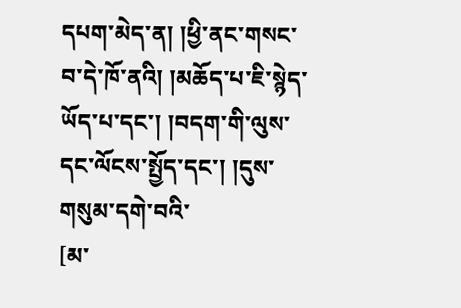དཔག་མེད་ན། །ཕྱི་ནང་གསང་བ་དེ་ཁོ་ནའི། །མཆོད་པ་ཇི་སྙེད་ཡོད་པ་དང་། །བདག་གི་ལུས་དང་ལོངས་སྤྱོད་དང་། །དུས་གསུམ་དགེ་བའི་
[མ་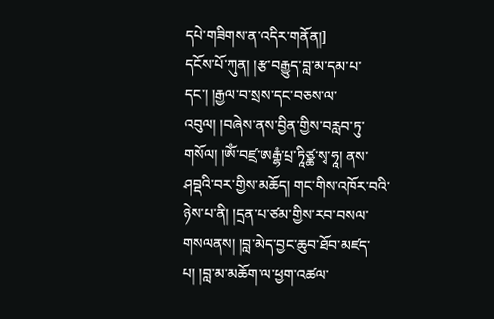དཔེ་གཟིགས་ན་འདིར་གནོན།]
དངོས་པོ་ཀུན། །རྩ་བརྒྱུད་བླ་མ་དམ་པ་དང་། །རྒྱལ་བ་སྲས་དང་བཅས་ལ་འབུལ། །བཞེས་ནས་བྱིན་གྱིས་བརླབ་ཏུ་གསོལ། །ༀ་བཛྲ་ཨརྒྷཾ་པྲ་ཏཱིཙྪ་སྭ་ཧཱ། ནས་ཤབྡའི་བར་གྱིས་མཆོད། གང་གིས་འཁོར་བའི་ཉེས་པ་ནི། །དྲན་པ་ཙམ་གྱིས་རབ་བསལ་གསལནས། །བླ་མེད་བྱང་ཆུབ་ཐོབ་མཛད་པ། །བླ་མ་མཆོག་ལ་ཕྱག་འཚལ་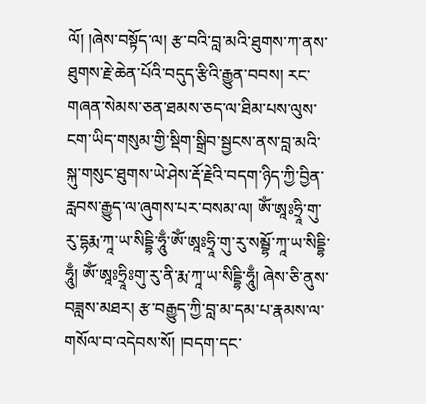ལོ། །ཞེས་བསྟོད་ལ། རྩ་བའི་བླ་མའི་ཐུགས་ཀ་ནས་ཐུགས་རྗེ་ཆེན་པོའི་བདུད་རྩིའི་རྒྱུན་བབས། རང་གཞན་སེམས་ཅན་ཐམས་ཅད་ལ་ཐིམ་པས་ལུས་ངག་ཡིད་གསུམ་གྱི་སྡིག་སྒྲིབ་སྦྱངས་ནས་བླ་མའི་སྐུ་གསུང་ཐུགས་ཡེ་ཤེས་རྡོ་རྗེའི་བདག་ཉིད་ཀྱི་བྱིན་རླབས་རྒྱུད་ལ་ཞུགས་པར་བསམ་ལ། ༀ་ཨཱཿཧྲཱི་གུ་རུ་དྷརྨ་ཀཱ་ཡ་སིདྡྷི་ཧཱུྃ་ༀ་ཨཱཿཧྲཱི་གུ་རུ་སམྦྷོ་ཀཱ་ཡ་སིདྡྷི་ཧཱུྃ། ༀ་ཨཱཿཧྲཱིཿགུ་རུ་ནི་རྨ་ཀཱ་ཡ་སིདྡྷི་ཧཱུྃ། ཞེས་ཅི་ནུས་བཟླས་མཐར། རྩ་བརྒྱུད་ཀྱི་བླ་མ་དམ་པ་རྣམས་ལ་གསོལ་བ་འདེབས་སོ། །བདག་དང་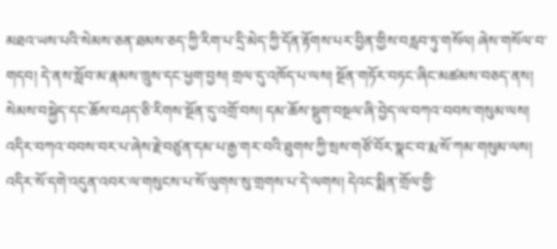མཐའ་ཡས་པའི་སེམས་ཅན་ཐམས་ཅད་ཀྱི་རིག་པ་དྲི་མེད་ཀྱི་དོན་རྟོགས་པར་བྱིན་གྱིས་བརླབ་ཏུ་གསོལ། ཞེས་གསོལ་བ་གདབ། དེ་ནས་སློབ་མ་རྣམས་ཁྲུས་དང་ཕྱག་བྱས། གྲལ་དུ་འཁོད་པ་ལས། སྔོན་གཏོར་བཏང་ཞིང་མཚམས་བཅད་ནས། སེམས་བསྐྱེད་དང་ཆོས་བཤད་ཅི་རིགས་སྔོན་དུ་འགྲོ་བས། དམ་ཆོས་སྡུག་བསྔལ་ཞི་བྱེད་ལ་བཀའ་བབས་གསུམ་ལས། འདིར་བཀའ་བབས་བར་པ་ཞེས་རྗེ་བཙུན་དམ་པ་རྒྱ་གར་བའི་ཐུགས་ཀྱི་སྲས་གཙོ་བོར་སྣང་བ་རྨ་སོ་ཀམ་གསུམ་ལས། འདིར་སོ་དགེ་འདུན་འབར་ལ་གསུངས་པ་སོ་ལུགས་སུ་གྲགས་པ་དེ་ལགས། དེའང་སྨིན་གྲོལ་གྱི་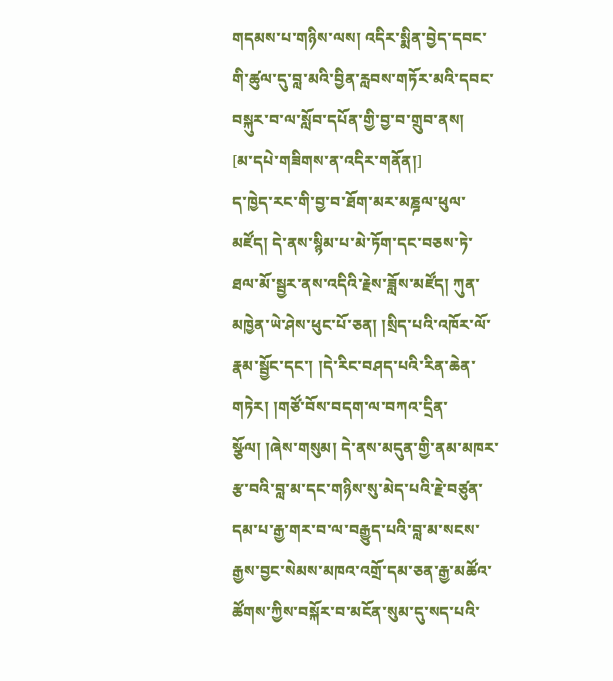གདམས་པ་གཉིས་ལས། འདིར་སྨིན་བྱེད་དབང་གི་ཚུལ་དུ་བླ་མའི་བྱིན་རླབས་གཏོར་མའི་དབང་བསྐུར་བ་ལ་སློབ་དཔོན་གྱི་བྱ་བ་གྲུབ་ནས།
[མ་དཔེ་གཟིགས་ན་འདིར་གནོན།]
ད་ཁྱེད་རང་གི་བྱ་བ་ཐོག་མར་མཎྜལ་ཕུལ་མཛོད། དེ་ནས་སྙིམ་པ་མེ་ཏོག་དང་བཅས་ཏེ་ཐལ་མོ་སྦྱར་ནས་འདིའི་རྗེས་ཟློས་མཛོད། ཀུན་མཁྱེན་ཡེ་ཤེས་ཕུང་པོ་ཅན། །སྲིད་པའི་འཁོར་ལོ་རྣམ་སྦྱོང་དང་། །དེ་རིང་བཤད་པའི་རིན་ཆེན་གཏེར། །གཙོ་བོས་བདག་ལ་བཀའ་དྲིན་སྩོལ། །ཞེས་གསུམ། དེ་ནས་མདུན་གྱི་ནམ་མཁར་རྩ་བའི་བླ་མ་དང་གཉིས་སུ་མེད་པའི་རྗེ་བཙུན་དམ་པ་རྒྱ་གར་བ་ལ་བརྒྱུད་པའི་བླ་མ་སངས་རྒྱས་བྱང་སེམས་མཁའ་འགྲོ་དམ་ཅན་རྒྱ་མཚོའ་ཚོགས་ཀྱིས་བསྐོར་བ་མངོན་སུམ་དུ་སད་པའི་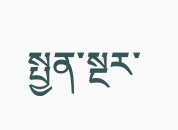སྤྱན་སྔར་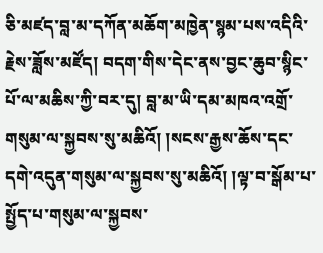ཅི་མཛད་བླ་མ་དཀོན་མཆོག་མཁྱེན་སྙམ་པས་འདིའི་རྗེས་ཟློས་མཛོད། བདག་གིས་དེང་ནས་བྱང་ཆུབ་སྙིང་པོ་ལ་མཆིས་ཀྱི་བར་དུ། བླ་མ་ཡི་དམ་མཁའ་འགྲོ་གསུམ་ལ་སྐྱབས་སུ་མཆིའོ། །སངས་རྒྱས་ཆོས་དང་དགེ་འདུན་གསུམ་ལ་སྐྱབས་སུ་མཆིའོ། །ལྟ་བ་སྒོམ་པ་སྤྱོད་པ་གསུམ་ལ་སྐྱབས་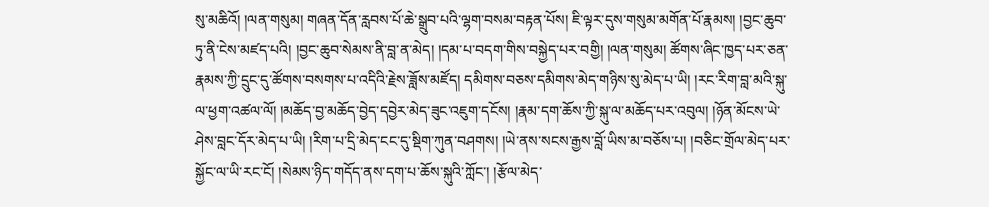སུ་མཆིའོ། །ལན་གསུམ། གཞན་དོན་རླབས་པོ་ཆེ་སྒྲུབ་པའི་ལྷག་བསམ་བརྟན་པོས། ཇི་ལྟར་དུས་གསུམ་མགོན་པོ་རྣམས། །བྱང་ཆུབ་ཏུ་ནི་ངེས་མཛད་པའི། །བྱང་ཆུབ་སེམས་ནི་བླ་ན་མེད། །དམ་པ་བདག་གིས་བསྐྱེད་པར་བགྱི། །ལན་གསུམ། ཚོགས་ཞིང་ཁྱད་པར་ཅན་རྣམས་ཀྱི་དྲུང་དུ་ཚོགས་བསགས་པ་འདིའི་རྗེས་ཟློས་མཛོད། དམིགས་བཅས་དམིགས་མེད་གཉིས་སུ་མེད་པ་ཡི། །རང་རིག་བླ་མའི་སྐུ་ལ་ཕྱག་འཚལ་ལོ། །མཆོད་བྱ་མཆོད་བྱེད་དབྱེར་མེད་ཟུང་འཇུག་དངོས། །རྣམ་དག་ཆོས་ཀྱི་སྐུ་ལ་མཆོད་པར་འབུལ། །ཉོན་མོངས་ཡེ་ཤེས་བླང་དོར་མེད་པ་ཡི། །རིག་པ་དྲི་མེད་ངང་དུ་སྡིག་ཀུན་བཤགས། །ཡེ་ནས་སངས་རྒྱས་བློ་ཡིས་མ་བཅོས་པ། །བཅིང་གྲོལ་མེད་པར་སྐྱོང་ལ་ཡི་རང་ངོ། །སེམས་ཉིད་གདོད་ནས་དག་པ་ཆོས་སྐུའི་ཀློང་། །རྩོལ་མེད་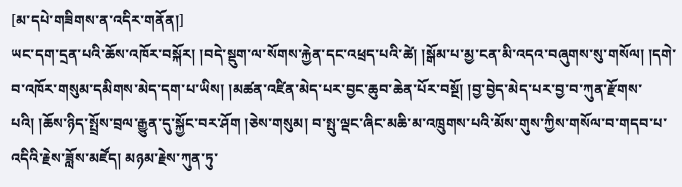[མ་དཔེ་གཟིགས་ན་འདིར་གནོན།]
ཡང་དག་དྲན་པའི་ཆོས་འཁོར་བསྐོར། །བདེ་སྡུག་ལ་སོགས་རྐྱེན་དང་འཕྲད་པའི་ཚེ། །སྒོམ་པ་མྱ་ངན་མི་འདའ་བཞུགས་སུ་གསོལ། །དགེ་བ་འཁོར་གསུམ་དམིགས་མེད་དག་པ་ཡིས། །མཚན་འཛིན་མེད་པར་བྱང་ཆུབ་ཆེན་པོར་བསྔོ། །བྱ་བྱེད་མེད་པར་བྱ་བ་ཀུན་རྫོགས་པའི། །ཆོས་ཉིད་སྤྲོས་བྲལ་རྒྱུན་དུ་སྐྱོང་བར་ཤོག །ཅེས་གསུམ། བ་སྤུ་ལྡང་ཞིང་མཆི་མ་འཁྲུགས་པའི་མོས་གུས་ཀྱིས་གསོལ་བ་གདབ་པ་འདིའི་རྗེས་ཟློས་མཛོད། མཉམ་རྗེས་ཀུན་ཏུ་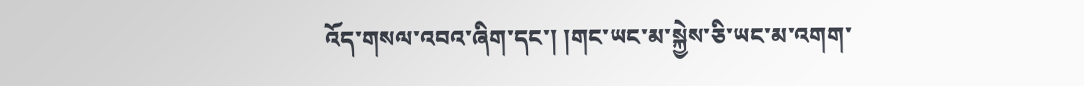འོད་གསལ་འབའ་ཞིག་དང་། །གང་ཡང་མ་སྐྱེས་ཅི་ཡང་མ་འགག་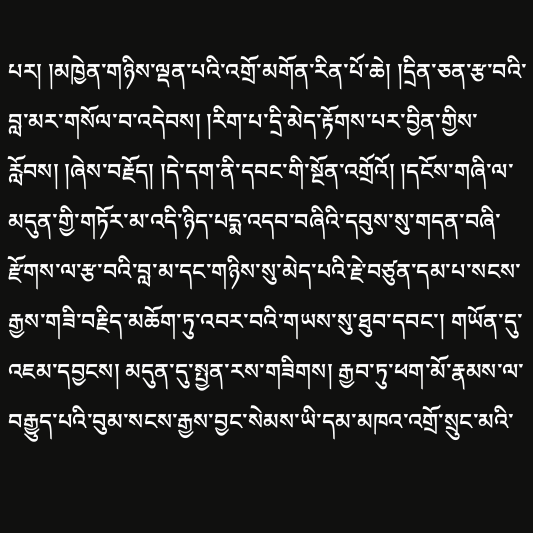པར། །མཁྱེན་གཉིས་ལྡན་པའི་འགྲོ་མགོན་རིན་པོ་ཆེ། །དྲིན་ཅན་རྩ་བའི་བླ་མར་གསོལ་བ་འདེབས། །རིག་པ་དྲི་མེད་རྟོགས་པར་བྱིན་གྱིས་རློབས། །ཞེས་བརྗོད། །དེ་དག་ནི་དབང་གི་སྔོན་འགྲོའོ། །དངོས་གཞི་ལ་མདུན་གྱི་གཏོར་མ་འདི་ཉིད་པདྨ་འདབ་བཞིའི་དབུས་སུ་གདན་བཞི་རྫོགས་ལ་རྩ་བའི་བླ་མ་དང་གཉིས་སུ་མེད་པའི་རྗེ་བཙུན་དམ་པ་སངས་རྒྱས་གཟི་བརྗིད་མཆོག་ཏུ་འབར་བའི་གཡས་སུ་ཐུབ་དབང་། གཡོན་དུ་འཇམ་དབྱངས། མདུན་དུ་སྤྱན་རས་གཟིགས། རྒྱབ་ཏུ་ཕག་མོ་རྣམས་ལ་བརྒྱུད་པའི་བུམ་སངས་རྒྱས་བྱང་སེམས་ཡི་དམ་མཁའ་འགྲོ་སྲུང་མའི་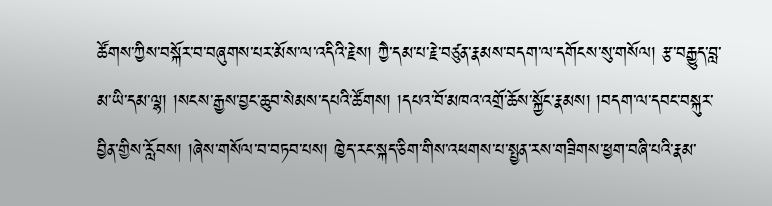ཚོགས་ཀྱིས་བསྐོར་བ་བཞུགས་པར་མོས་ལ་འདིའི་རྗེས། ཀྱཻ་དམ་པ་རྗེ་བཙུན་རྣམས་བདག་ལ་དགོངས་སུ་གསོལ། རྩ་བརྒྱུད་བླ་མ་ཡི་དམ་ལྷ། །སངས་རྒྱས་བྱང་ཆུབ་སེམས་དཔའི་ཚོགས། །དཔའ་བོ་མཁའ་འགྲོ་ཆོས་སྐྱོང་རྣམས། །བདག་ལ་དབང་བསྐུར་བྱིན་གྱིས་རློབས། །ཞེས་གསོལ་བ་བཏབ་པས། ཁྱེད་རང་སྐད་ཅིག་གིས་འཕགས་པ་སྤྱན་རས་གཟིགས་ཕྱག་བཞི་པའི་རྣམ་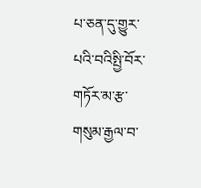པ་ཅན་དུ་གྱུར་པའི་བའིསྤྱི་བོར་གཏོར་མ་རྩ་གསུམ་རྒྱལ་བ་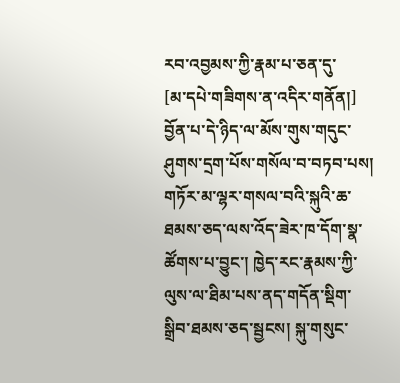རབ་འབྱམས་ཀྱི་རྣམ་པ་ཅན་དུ་
[མ་དཔེ་གཟིགས་ན་འདིར་གནོན།]
བྱོན་པ་དེ་ཉིད་ལ་མོས་གུས་གདུང་ཤུགས་དྲག་པོས་གསོལ་བ་བཏབ་པས། གཏོར་མ་ལྷར་གསལ་བའི་སྐུའི་ཆ་ཐམས་ཅད་ལས་འོད་ཟེར་ཁ་དོག་སྣ་ཚོགས་པ་བྱུང་། ཁྱེད་རང་རྣམས་ཀྱི་ལུས་ལ་ཐིམ་པས་ནད་གདོན་སྡིག་སྒྲིབ་ཐམས་ཅད་སྦྱངས། སྐུ་གསུང་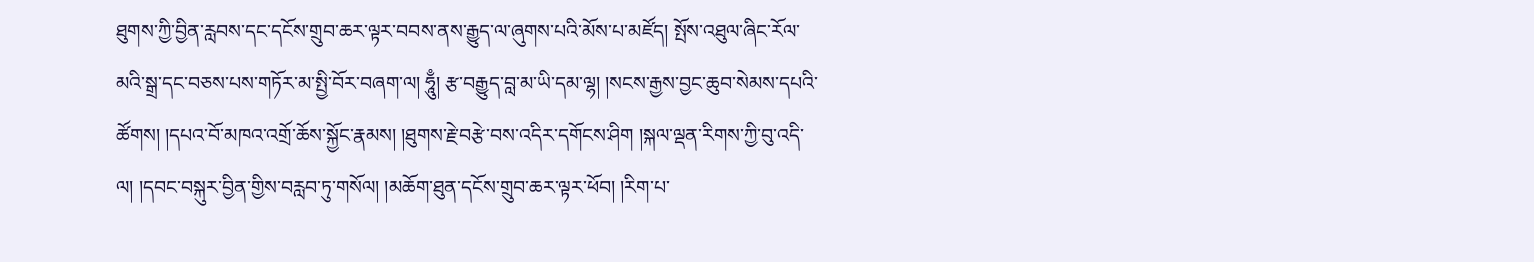ཐུགས་ཀྱི་བྱིན་རླབས་དང་དངོས་གྲུབ་ཆར་ལྟར་བབས་ནས་རྒྱུད་ལ་ཞུགས་པའི་མོས་པ་མཛོད། སྤོས་འཐུལ་ཞིང་རོལ་མའི་སྒྲ་དང་བཅས་པས་གཏོར་མ་སྤྱི་བོར་བཞག་ལ། ཧཱུྃ། རྩ་བརྒྱུད་བླ་མ་ཡི་དམ་ལྷ། །སངས་རྒྱས་བྱང་ཆུབ་སེམས་དཔའི་ཚོགས། །དཔའ་བོ་མཁའ་འགྲོ་ཆོས་སྐྱོང་རྣམས། །ཐུགས་རྗེ་བརྩེ་བས་འདིར་དགོངས་ཤིག །སྐལ་ལྡན་རིགས་ཀྱི་བུ་འདི་ལ། །དབང་བསྐུར་བྱིན་གྱིས་བརླབ་ཏུ་གསོལ། །མཆོག་ཐུན་དངོས་གྲུབ་ཆར་ལྟར་ཕོབ། །རིག་པ་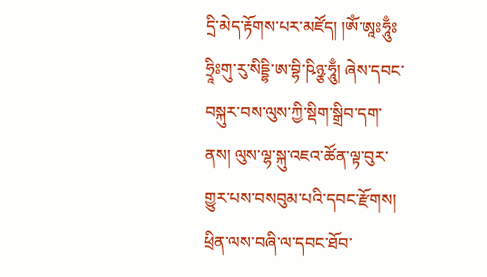དྲི་མེད་རྟོགས་པར་མཛོད། །ༀ་ཨཱཿཧཱུྃཿཧྲཱིཿགུ་རུ་སིདྡྷི་ཨ་བྷི་ཥིཉྩ་ཧཱུྃ། ཞེས་དབང་བསྐུར་བས་ལུས་ཀྱི་སྡིག་སྒྲིབ་དག་ནས། ལུས་ལྷ་སྐུ་འཇའ་ཚོན་ལྟ་བུར་གྱུར་པས་བསབུམ་པའི་དབང་རྫོགས། ཕྲིན་ལས་བཞི་ལ་དབང་ཐོབ་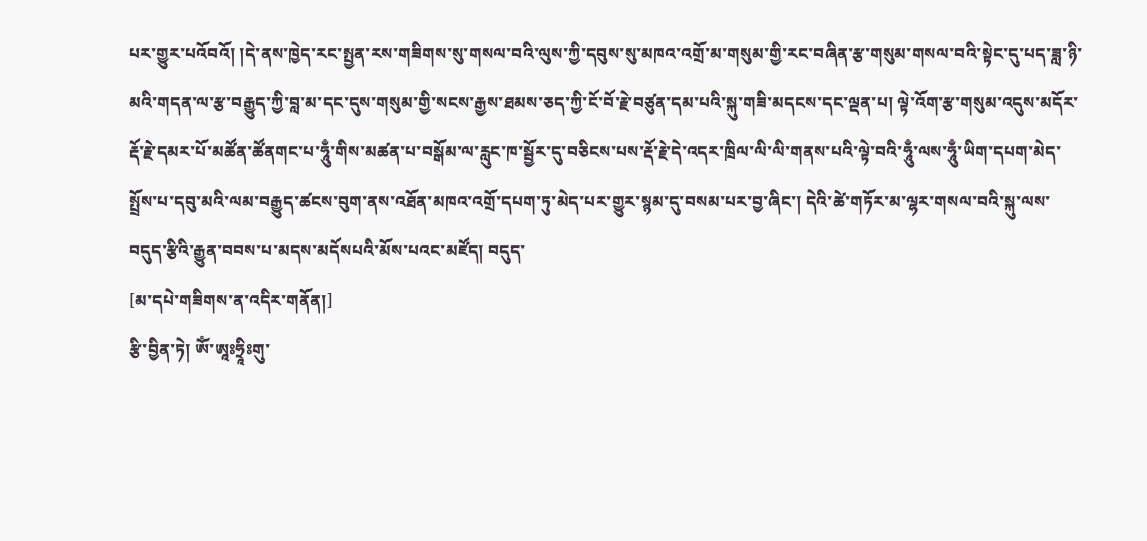པར་གྱུར་པའོབའོ། །དེ་ནས་ཁྱེད་རང་སྤྱན་རས་གཟིགས་སུ་གསལ་བའི་ལུས་ཀྱི་དབུས་སུ་མཁའ་འགྲོ་མ་གསུམ་གྱི་རང་བཞིན་རྩ་གསུམ་གསལ་བའི་སྟེང་དུ་པད་ཟླ་ཉི་མའི་གདན་ལ་རྩ་བརྒྱུད་ཀྱི་བླ་མ་དང་དུས་གསུམ་གྱི་སངས་རྒྱས་ཐམས་ཅད་ཀྱི་ངོ་བོ་རྗེ་བཙུན་དམ་པའི་སྐུ་གཟི་མདངས་དང་ལྡན་པ། ལྟེ་འོག་རྩ་གསུམ་འདུས་མདོར་རྡོ་རྗེ་དམར་པོ་མཚོན་ཚོནགང་པ་ཧཱུྃ་གིས་མཚན་པ་བསྒོམ་ལ་རླུང་ཁ་སྦྱོར་དུ་བཅིངས་པས་རྡོ་རྗེ་དེ་འདར་ཁྲིལ་ལི་ལི་གནས་པའི་ལྟེ་བའི་ཧཱུྃ་ལས་ཧཱུྃ་ཡིག་དཔག་མེད་སྤྲོས་པ་དབུ་མའི་ལམ་བརྒྱུད་ཚངས་བུག་ནས་འཐོན་མཁའ་འགྲོ་དཔག་ཏུ་མེད་པར་གྱུར་སྙམ་དུ་བསམ་པར་བྱ་ཞིང་། དེའི་ཚེ་གཏོར་མ་ལྷར་གསལ་བའི་སྐུ་ལས་བདུད་རྩིའི་རྒྱུན་བབས་པ་མདས་མདོསཔའི་མོས་པའང་མཛོད། བདུད་
[མ་དཔེ་གཟིགས་ན་འདིར་གནོན།]
རྩི་བྱིན་ཏེ། ༀ་ཨཱཿཧྲཱིཿགུ་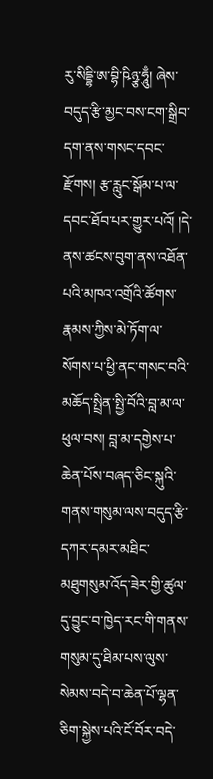རུ་སིདྡྷི་ཨ་བྷི་ཥིཉྩ་ཧཱུྃ། ཞེས་བདུད་རྩི་མྱང་བས་ངག་སྒྲིབ་དག་ནས་གསང་དབང་རྫོགས། རྩ་རླུང་སྒོམ་པ་ལ་དབང་ཐོབ་པར་གྱུར་པའོ། །དེ་ནས་ཚངས་བུག་ནས་འཐོན་པའི་མཁའ་འགྲོའི་ཚོགས་རྣམས་ཀྱིས་མེ་ཏོག་ལ་སོགས་པ་ཕྱི་ནང་གསང་བའི་མཆོད་སྤྲིན་སྤྱི་བོའི་བླ་མ་ལ་ཕུལ་བས། བླ་མ་དགྱེས་པ་ཆེན་པོས་བཞད་ཅིང་སྐུའི་གནས་གསུམ་ལས་བདུད་རྩི་དཀར་དམར་མཐིང་མཐུགསུམ་འོད་ཟེར་གྱི་ཚུལ་དུ་བྱུང་བ་ཁྱེད་རང་གི་གནས་གསུམ་དུ་ཐིམ་པས་ལུས་སེམས་བདེ་བ་ཆེན་པོ་ལྷན་ཅིག་སྐྱེས་པའི་ངོ་བོར་བདེ་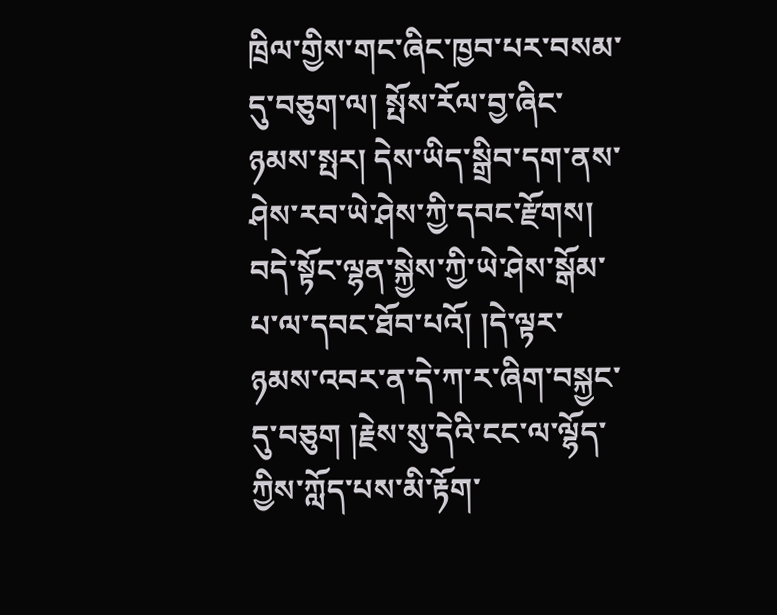ཁྲིལ་གྱིས་གང་ཞིང་ཁྱབ་པར་བསམ་དུ་བཅུག་ལ། སྤོས་རོལ་བྱ་ཞིང་ཉམས་སྤར། དེས་ཡིད་སྒྲིབ་དག་ནས་ཤེས་རབ་ཡེ་ཤེས་ཀྱི་དབང་རྫོགས། བདེ་སྟོང་ལྷན་སྐྱེས་ཀྱི་ཡེ་ཤེས་སྒོམ་པ་ལ་དབང་ཐོབ་པའོ། །དེ་ལྟར་ཉམས་འབར་ན་དེ་ཀ་ར་ཞིག་བསྐྱང་དུ་བཅུག །རྗེས་སུ་དེའི་ངང་ལ་ལྷོད་ཀྱིས་ཀློད་པས་མི་རྟོག་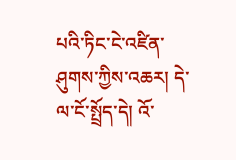པའི་ཏིང་ངེ་འཛིན་ཤུགས་ཀྱིས་འཆར། དེ་ལ་ངོ་སྤྲོད་དེ། འོ་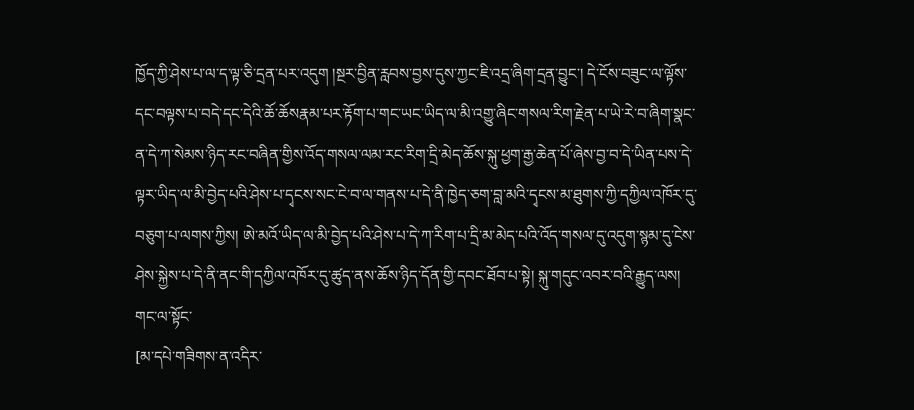ཁྱོད་ཀྱི་ཤེས་པ་ལ་ད་ལྟ་ཅི་དྲན་པར་འདུག །སྔར་བྱིན་རླབས་བྱས་དུས་ཀྱང་ཇི་འདྲ་ཞིག་དྲན་བྱུང་། དེ་ངོས་བཟུང་ལ་ལྟོས་དང་བལྟས་པ་བདེ་དང་དེའི་ཆོ་ཆོསརྣམ་པར་རྟོག་པ་གང་ཡང་ཡིད་ལ་མི་འགྱུ་ཞིང་གསལ་རིག་རྗེན་པ་ཡེ་རེ་བ་ཞིག་སྣང་ན་དེ་ཀ་སེམས་ཉིད་རང་བཞིན་གྱིས་འོད་གསལ་ལམ་རང་རིག་དྲི་མེད་ཆོས་སྐུ་ཕྱག་རྒྱ་ཆེན་པོ་ཞེས་བྱ་བ་དེ་ཡིན་པས་དེ་ལྟར་ཡིད་ལ་མི་བྱེད་པའི་ཤེས་པ་དྭངས་སང་ངེ་བ་ལ་གནས་པ་དེ་ནི་ཁྱེད་ཅག་བླ་མའི་དྭངས་མ་ཐུགས་ཀྱི་དཀྱིལ་འཁོར་དུ་བཅུག་པ་ལགས་ཀྱིས། ཨེ་མའོ་ཡིད་ལ་མི་བྱེད་པའི་ཤེས་པ་དེ་ཀ་རིག་པ་དྲི་མ་མེད་པའི་འོད་གསལ་དུ་འདུག་སྙམ་དུ་ངེས་ཤེས་སྐྱེས་པ་དེ་ནི་ནང་གི་དཀྱིལ་འཁོར་དུ་ཚུད་ནས་ཆོས་ཉིད་དོན་གྱི་དབང་ཐོབ་པ་སྟེ། སྐུ་གདུང་འབར་བའི་རྒྱུད་ལས། གང་ལ་སྟོང་
[མ་དཔེ་གཟིགས་ན་འདིར་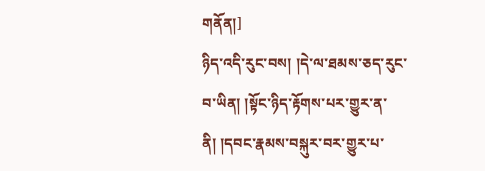གནོན།]
ཉིད་འདི་རུང་བས། །དེ་ལ་ཐམས་ཅད་རུང་བ་ཡིན། །སྟོང་ཉིད་རྟོགས་པར་གྱུར་ན་ནི། །དབང་རྣམས་བསྐུར་བར་གྱུར་པ་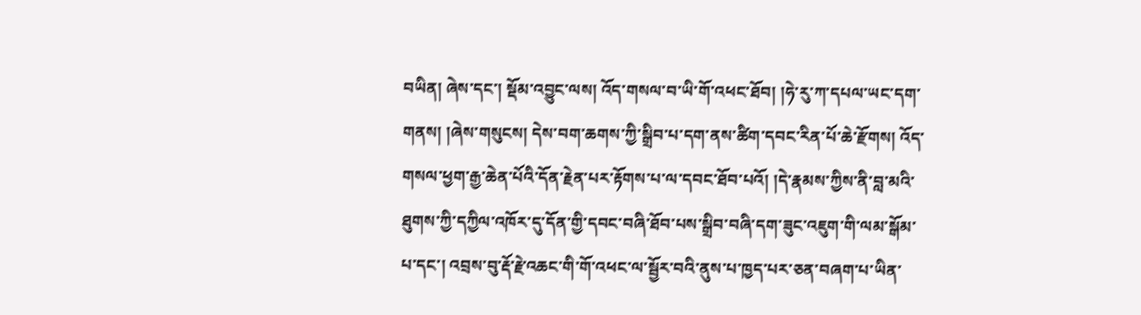བཡིན། ཞེས་དང་། སྡོམ་འབྱུང་ལས། འོད་གསལ་བ་ཡི་གོ་འཕང་ཐོབ། །ཧེ་རུ་ཀ་དཔལ་ཡང་དག་གནས། །ཞེས་གསུངས། དེས་བག་ཆགས་ཀྱི་སྒྲིབ་པ་དག་ནས་ཚིག་དབང་རིན་པོ་ཆེ་རྫོགས། འོད་གསལ་ཕྱག་རྒྱ་ཆེན་པོའི་དོན་རྗེན་པར་རྟོགས་པ་ལ་དབང་ཐོབ་པའོ། །དེ་རྣམས་ཀྱིས་ནི་བླ་མའི་ཐུགས་ཀྱི་དཀྱིལ་འཁོར་དུ་དོན་གྱི་དབང་བཞི་ཐོབ་པས་སྒྲིབ་བཞི་དག་ཟུང་འཇུག་གི་ལམ་སྒོམ་པ་དང་། འབྲས་བུ་རྡོ་རྗེ་འཆང་གི་གོ་འཕང་ལ་སྦྱོར་བའི་ནུས་པ་ཁྱད་པར་ཅན་བཞག་པ་ཡིན་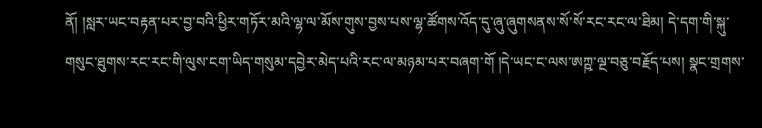ནོ། །སླར་ཡང་བརྟན་པར་བྱ་བའི་ཕྱིར་གཏོར་མའི་ལྷ་ལ་མོས་གུས་བྱས་པས་ལྷ་ཚོགས་འོད་དུ་ཞུ་ཞུགསནས་སོ་སོ་རང་རང་ལ་ཐིམ། དེ་དག་གི་སྐུ་གསུང་ཐུགས་རང་རང་གི་ལུས་ངག་ཡིད་གསུམ་དབྱེར་མེད་པའི་རང་ལ་མཉམ་པར་བཞག་གོ །དེ་ཡང་ང་ལས་ཨཀྵ་ལྔ་བཅུ་བརྗོད་པས། སྣང་གྲགས་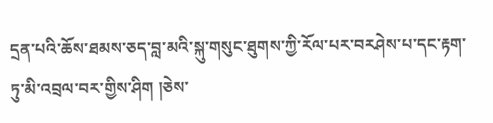དྲན་པའི་ཆོས་ཐམས་ཅད་བླ་མའི་སྐུ་གསུང་ཐུགས་ཀྱི་རོལ་པར་བརཤེས་པ་དང་རྟག་ཏུ་མི་འབྲལ་བར་གྱིས་ཤིག །ཅེས་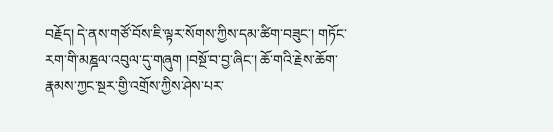བརྗོད། དེ་ནས་གཙོ་བོས་ཇི་ལྟར་སོགས་ཀྱིས་དམ་ཚིག་བཟུང་། གཏོང་རག་གི་མཎྜལ་འབུལ་དུ་གཞུག །བསྔོ་བ་བྱ་ཞིང་། ཆོ་གའི་རྗེས་ཆོག་རྣམས་ཀྱང་སྔར་གྱི་འགྲོས་ཀྱིས་ཤེས་པར་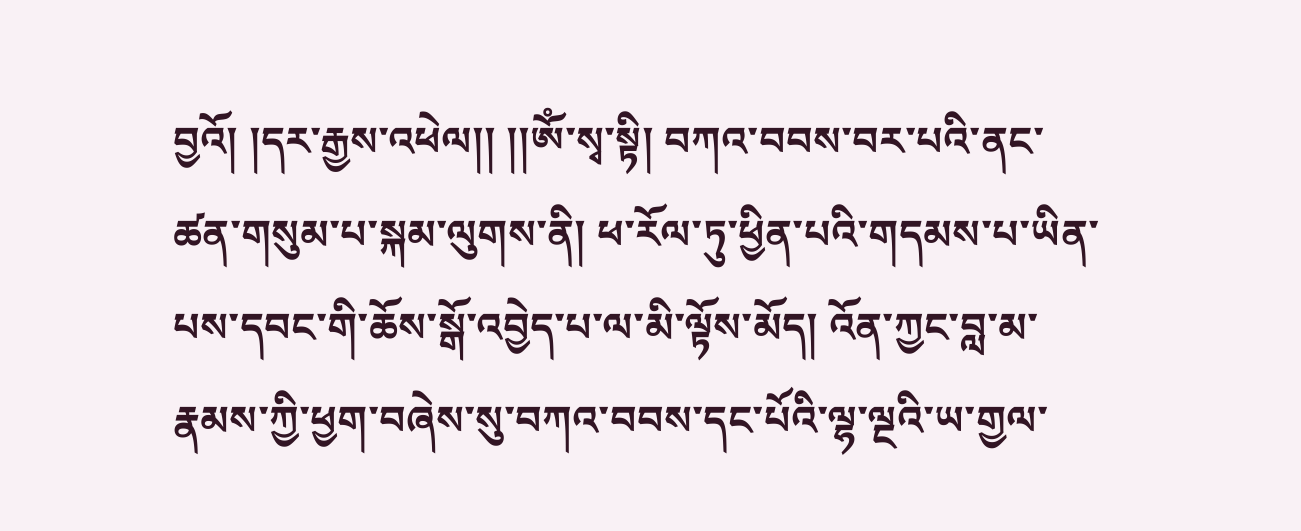བྱའོ། །དར་རྒྱས་འཕེལ།། །།ༀ་སྭ་སྟི། བཀའ་བབས་བར་པའི་ནང་ཚན་གསུམ་པ་སྐམ་ལུགས་ནི། ཕ་རོལ་ཏུ་ཕྱིན་པའི་གདམས་པ་ཡིན་པས་དབང་གི་ཆོས་སྒོ་འབྱེད་པ་ལ་མི་ལྟོས་མོད། འོན་ཀྱང་བླ་མ་རྣམས་ཀྱི་ཕྱག་བཞེས་སུ་བཀའ་བབས་དང་པོའི་ལྷ་ལྔའི་ཡ་གྱལ་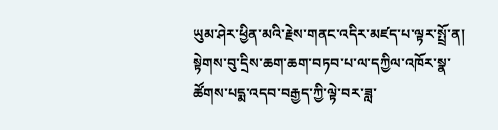ཡུམ་ཤེར་ཕྱིན་མའི་རྗེས་གནང་འདིར་མཛད་པ་ལྟར་སྤྲོ་ན། སྟེགས་བུ་དྲིས་ཆག་ཆག་བཏབ་པ་ལ་དཀྱིལ་འཁོར་སྣ་ཚོགས་པདྨ་འདབ་བརྒྱད་ཀྱི་ལྟེ་བར་ཟླ་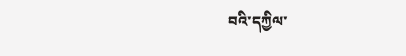བའི་དཀྱིལ་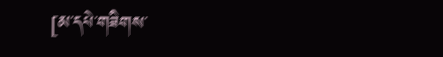[མ་དཔེ་གཟིགས་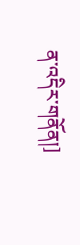ན་འདིར་གནོན།]